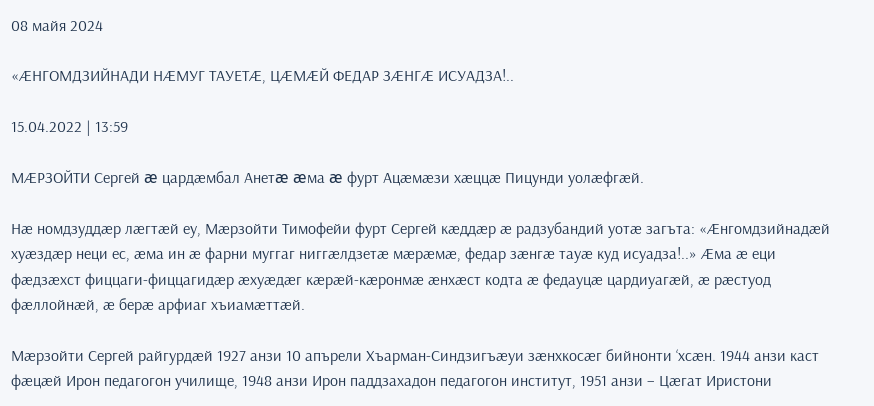08 майя 2024

«ӔНГОМДЗИЙНАДИ НӔМУГ ТАУЕТӔ, ЦӔМӔЙ ФЕДАР ЗӔНГӔ ИСУАДЗА!..

15.04.2022 | 13:59

МÆРЗОЙТИ Сергей æ цардæмбал Анетæ æма æ фурт Ацæмæзи хæццæ Пицунди уолæфгæй.

Нӕ номдзуддӕр лӕгтӕй еу, Мӕрзойти Тимофейи фурт Сергей кӕддӕр ӕ радзубандий уотӕ загъта: «Ӕнгомдзийнадӕй хуӕздӕр неци ес, ӕма ин ӕ фарни муггаг ниггӕлдзетӕ мӕрӕмӕ, федар зӕнгӕ тауӕ куд исуадза!..» Ӕма ӕ еци фӕдзӕхст фиццаги-фиццагидӕр ӕхуӕдӕг кӕрӕй-кӕронмӕ ӕнхӕст кодта ӕ федауцӕ цардиуагӕй, ӕ рӕстуод фӕллойнӕй, ӕ берӕ арфиаг хъиамӕттӕй.

Мӕрзойти Сергей райгурдӕй 1927 анзи 10 апърели Хъарман-Синдзигъӕуи зӕнхкосӕг бийнонти ‘хсӕн. 1944 анзи каст фӕцӕй Ирон педагогон училище, 1948 анзи Ирон паддзахадон педагогон институт, 1951 анзи – Цӕгат Иристони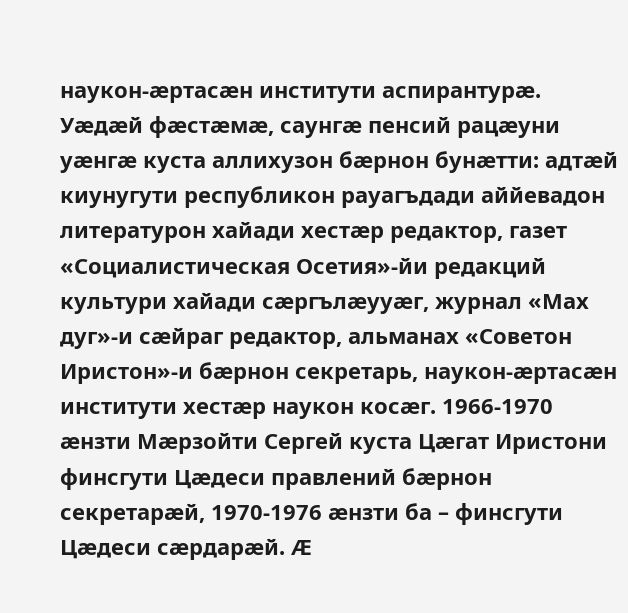наукон-ӕртасӕн институти аспирантурӕ. Уӕдӕй фӕстӕмӕ, саунгӕ пенсий рацӕуни уӕнгӕ куста аллихузон бӕрнон бунӕтти: адтӕй киунугути республикон рауагъдади аййевадон литературон хайади хестӕр редактор, газет «Социалистическая Осетия»-йи редакций культури хайади сӕргълӕууӕг, журнал «Мах дуг»-и сӕйраг редактор, альманах «Советон Иристон»-и бӕрнон секретарь, наукон-ӕртасӕн институти хестӕр наукон косӕг. 1966-1970 ӕнзти Мӕрзойти Сергей куста Цӕгат Иристони финсгути Цӕдеси правлений бӕрнон секретарӕй, 1970-1976 ӕнзти ба – финсгути Цӕдеси сӕрдарӕй. Ӕ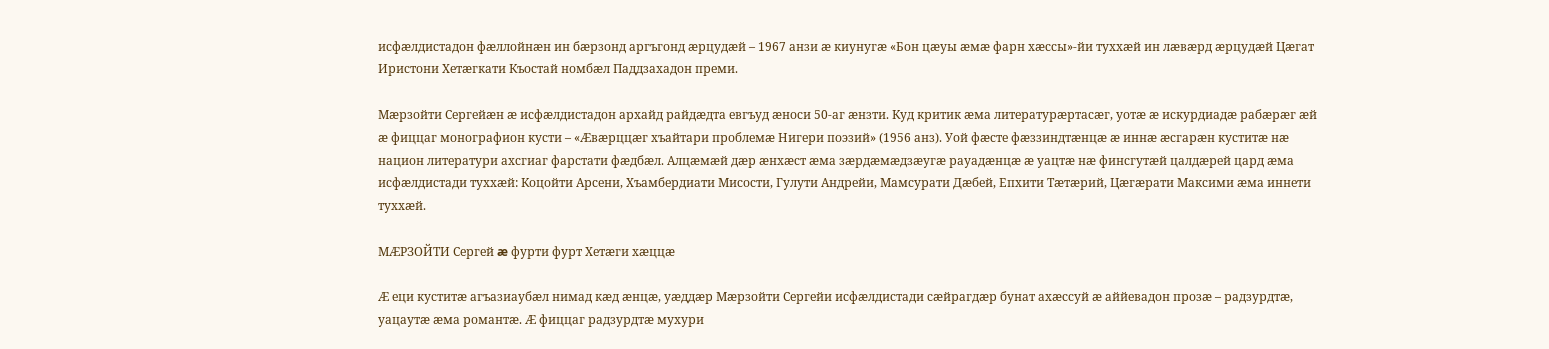исфӕлдистадон фӕллойнӕн ин бӕрзонд аргъгонд ӕрцудӕй – 1967 анзи ӕ киунугӕ «Бон цӕуы ӕмӕ фарн хӕссы»-йи туххӕй ин лӕвӕрд ӕрцудӕй Цӕгат Иристони Хетӕгкати Къостай номбӕл Паддзахадон преми.

Мӕрзойти Сергейӕн ӕ исфӕлдистадон архайд райдӕдта евгъуд ӕноси 50-аг ӕнзти. Куд критик ӕма литературӕртасӕг, уотӕ ӕ искурдиадӕ рабӕрӕг ӕй ӕ фиццаг монографион кусти – «Ӕвӕрццӕг хъайтари проблемӕ Нигери поэзий» (1956 анз). Уой фӕсте фӕззиндтӕнцӕ ӕ иннӕ ӕсгарӕн куститӕ нӕ национ литератури ахсгиаг фарстати фӕдбӕл. Алцӕмӕй дӕр ӕнхӕст ӕма зӕрдӕмӕдзӕугӕ рауадӕнцӕ ӕ уацтӕ нӕ финсгутӕй цалдӕрей цард ӕма исфӕлдистади туххӕй: Коцойти Арсени, Хъамбердиати Мисости, Гулути Андрейи, Мамсурати Дӕбей, Епхити Тӕтӕрий, Цӕгӕрати Максими ӕма иннети туххӕй.

МÆРЗОЙТИ Сергей æ фурти фурт Хетæги хæццæ

Ӕ еци куститӕ агъазиаубӕл нимад кӕд ӕнцӕ, уӕддӕр Мӕрзойти Сергейи исфӕлдистади сӕйрагдӕр бунат ахӕссуй ӕ аййевадон прозӕ – радзурдтӕ, уацаутӕ ӕма романтӕ. Ӕ фиццаг радзурдтӕ мухури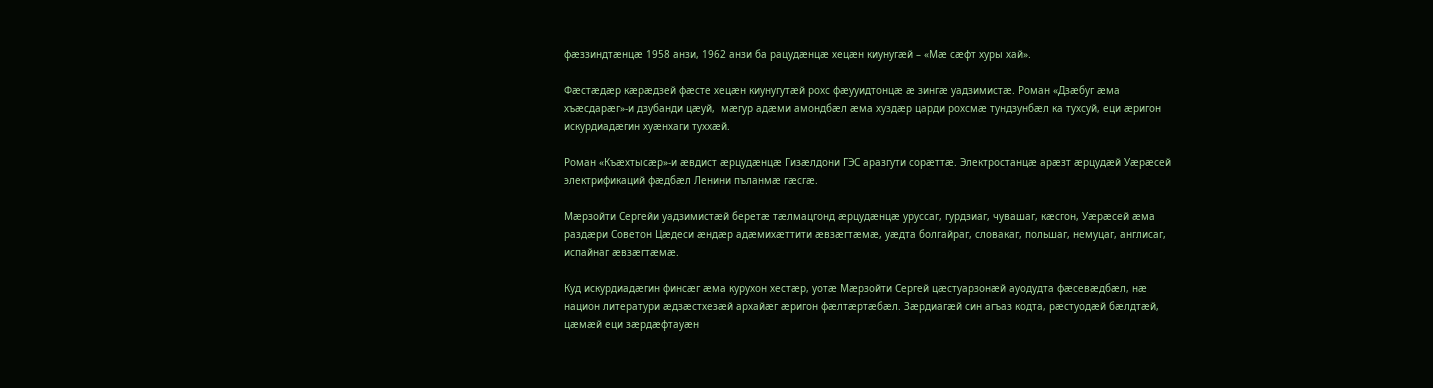фӕззиндтӕнцӕ 1958 анзи, 1962 анзи ба рацудӕнцӕ хецӕн киунугӕй – «Мӕ сӕфт хуры хай».

Фӕстӕдӕр кӕрӕдзей фӕсте хецӕн киунугутӕй рохс фӕууидтонцӕ ӕ зингӕ уадзимистӕ. Роман «Дзӕбуг ӕма хъӕсдарӕг»-и дзубанди цӕуй,  мӕгур адӕми амондбӕл ӕма хуздӕр царди рохсмӕ тундзунбӕл ка тухсуй, еци ӕригон искурдиадӕгин хуӕнхаги туххӕй.

Роман «Къӕхтысӕр»-и ӕвдист ӕрцудӕнцӕ Гизӕлдони ГЭС аразгути сорӕттӕ. Электростанцӕ арӕзт ӕрцудӕй Уӕрӕсей электрификаций фӕдбӕл Ленини пъланмӕ гӕсгӕ.

Мӕрзойти Сергейи уадзимистӕй беретӕ тӕлмацгонд ӕрцудӕнцӕ уруссаг, гурдзиаг, чувашаг, кӕсгон, Уӕрӕсей ӕма раздӕри Советон Цӕдеси ӕндӕр адӕмихӕттити ӕвзӕгтӕмӕ, уӕдта болгайраг, словакаг, польшаг, немуцаг, англисаг, испайнаг ӕвзӕгтӕмӕ.

Куд искурдиадӕгин финсӕг ӕма курухон хестӕр, уотӕ Мӕрзойти Сергей цӕстуарзонӕй ауодудта фӕсевӕдбӕл, нӕ национ литератури ӕдзӕстхезӕй архайӕг ӕригон фӕлтӕртӕбӕл. Зӕрдиагӕй син агъаз кодта, рӕстуодӕй бӕлдтӕй, цӕмӕй еци зӕрдӕфтауӕн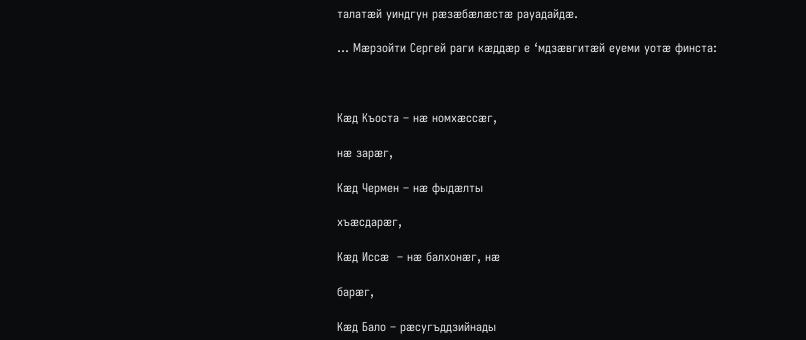талатӕй уиндгун рӕзӕбӕлӕстӕ рауадайдӕ.

… Мӕрзойти Сергей раги кӕддӕр е ‘мдзӕвгитӕй еуеми уотӕ финста:



Кӕд Къоста – нӕ номхӕссӕг,

нӕ зарӕг,

Кӕд Чермен – нӕ фыдӕлты

хъӕсдарӕг,

Кӕд Иссӕ  – нӕ балхонӕг, нӕ

барӕг,

Кӕд Бало – рӕсугъддзийнады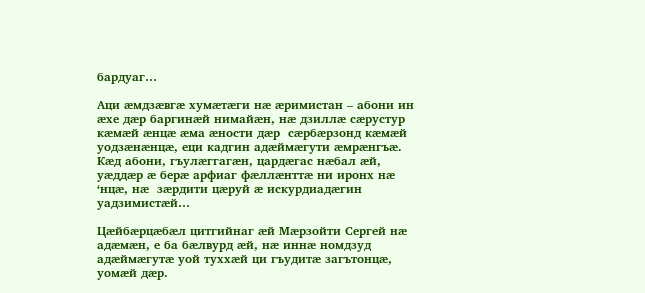бардуаг…

Аци ӕмдзӕвгӕ хумӕтӕги нӕ ӕримистан – абони ин ӕхе дӕр баргинӕй нимайӕн, нӕ дзиллӕ сӕрустур кӕмӕй ӕнцӕ ӕма ӕности дӕр  сӕрбӕрзонд кӕмӕй уодзӕнӕнцӕ, еци кадгин адӕймӕгути ӕмрӕнгъӕ. Кӕд абони, гъулӕггагӕн, цардӕгас нӕбал ӕй, уӕддӕр ӕ берӕ арфиаг фӕллӕнттӕ ни иронх нӕ ‘нцӕ, нӕ  зӕрдити цӕруй ӕ искурдиадӕгин уадзимистӕй…

Цӕйбӕрцӕбӕл цитгийнаг ӕй Мӕрзойти Сергей нӕ адӕмӕн, е ба бӕлвурд ӕй, нӕ иннӕ номдзуд адӕймӕгутӕ уой туххӕй ци гъудитӕ загътонцӕ, уомӕй дӕр.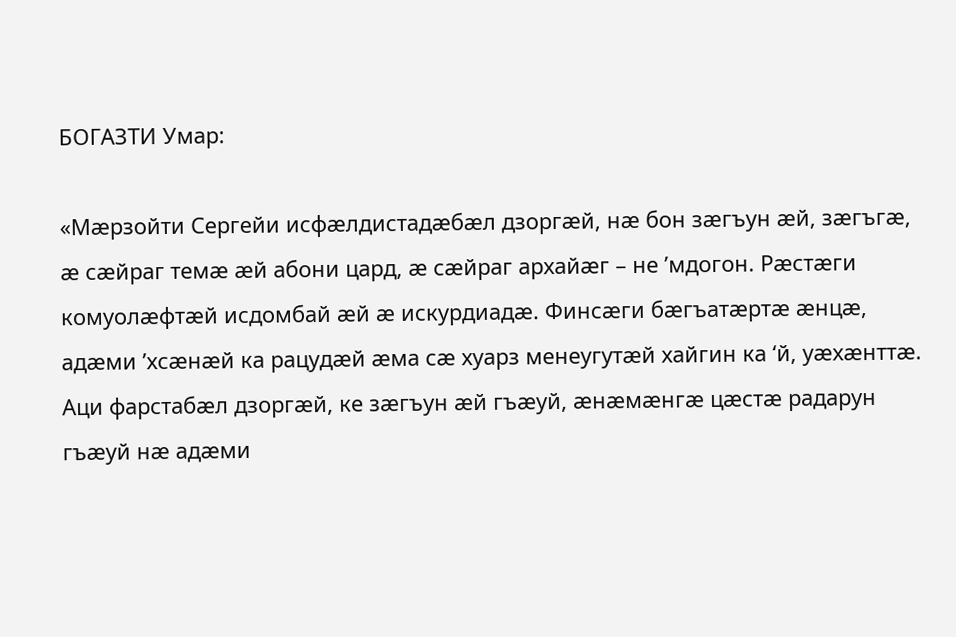БОГАЗТИ Умар:

«Мӕрзойти Сергейи исфӕлдистадӕбӕл дзоргӕй, нӕ бон зӕгъун ӕй, зӕгъгӕ, ӕ сӕйраг темӕ ӕй абони цард, ӕ сӕйраг архайӕг – не ’мдогон. Рӕстӕги комуолӕфтӕй исдомбай ӕй ӕ искурдиадӕ. Финсӕги бӕгъатӕртӕ ӕнцӕ, адӕми ’хсӕнӕй ка рацудӕй ӕма сӕ хуарз менеугутӕй хайгин ка ‘й, уӕхӕнттӕ. Аци фарстабӕл дзоргӕй, ке зӕгъун ӕй гъӕуй, ӕнӕмӕнгӕ цӕстӕ радарун гъӕуй нӕ адӕми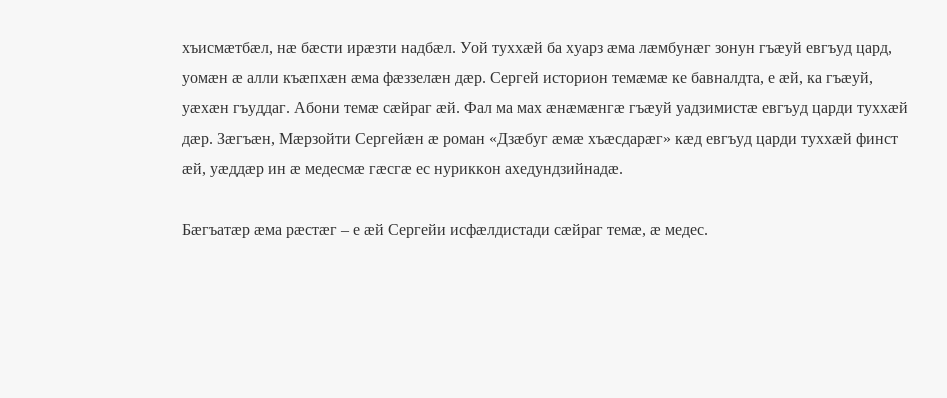хъисмӕтбӕл, нӕ бӕсти ирӕзти надбӕл. Уой туххӕй ба хуарз ӕма лӕмбунӕг зонун гъӕуй евгъуд цард, уомӕн ӕ алли къӕпхӕн ӕма фӕззелӕн дӕр. Сергей историон темӕмӕ ке бавналдта, е ӕй, ка гъӕуй, уӕхӕн гъуддаг. Абони темӕ сӕйраг ӕй. Фал ма мах ӕнӕмӕнгӕ гъӕуй уадзимистӕ евгъуд царди туххӕй дӕр. Зӕгъӕн, Мӕрзойти Сергейӕн ӕ роман «Дзӕбуг ӕмӕ хъӕсдарӕг» кӕд евгъуд царди туххӕй финст ӕй, уӕддӕр ин ӕ медесмӕ гӕсгӕ ес нуриккон ахедундзийнадӕ.

Бӕгъатӕр ӕма рӕстӕг – е ӕй Сергейи исфӕлдистади сӕйраг темӕ, ӕ медес.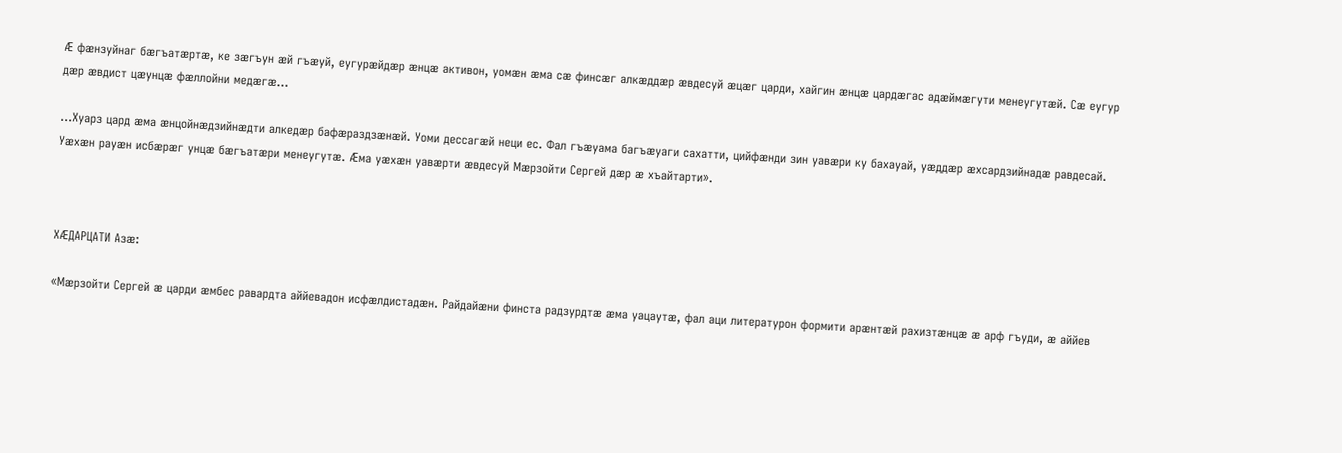Ӕ фӕнзуйнаг бӕгъатӕртӕ, ке зӕгъун ӕй гъӕуй, еугурӕйдӕр ӕнцӕ активон, уомӕн ӕма сӕ финсӕг алкӕддӕр ӕвдесуй ӕцӕг царди, хайгин ӕнцӕ цардӕгас адӕймӕгути менеугутӕй. Сӕ еугур дӕр ӕвдист цӕунцӕ фӕллойни медӕгӕ…

…Хуарз цард ӕма ӕнцойнӕдзийнӕдти алкедӕр бафӕраздзӕнӕй. Уоми дессагӕй неци ес. Фал гъӕуама багъӕуаги сахатти, цийфӕнди зин уавӕри ку бахауай, уӕддӕр ӕхсардзийнадӕ равдесай. Уӕхӕн рауӕн исбӕрӕг унцӕ бӕгъатӕри менеугутӕ. Ӕма уӕхӕн уавӕрти ӕвдесуй Мӕрзойти Сергей дӕр ӕ хъайтарти».



ХӔДАРЦАТИ Азӕ:

«Мӕрзойти Сергей ӕ царди ӕмбес равардта аййевадон исфӕлдистадӕн. Райдайӕни финста радзурдтӕ ӕма уацаутӕ, фал аци литературон формити арӕнтӕй рахизтӕнцӕ ӕ арф гъуди, ӕ аййев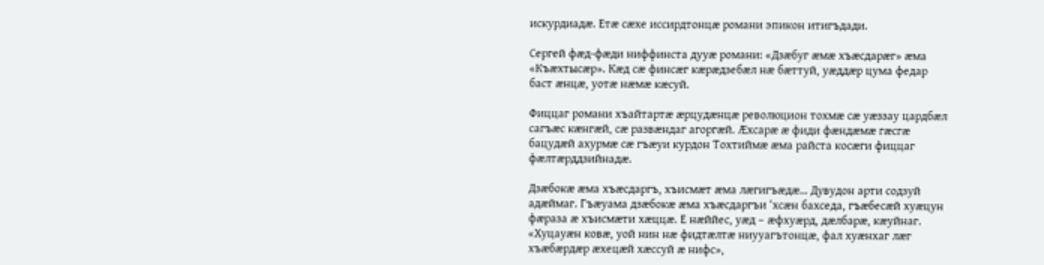искурдиадӕ. Етӕ сӕхе иссирдтонцӕ романи эпикон итигъдади.

Сергей фӕд-фӕди ниффинста дууӕ романи: «Дзӕбуг ӕмӕ хъӕсдарӕг» ӕма «Къӕхтысӕр». Кӕд сӕ финсӕг кӕрӕдзебӕл нӕ бӕттуй, уӕддӕр цума федар баст ӕнцӕ, уотӕ нӕмӕ кӕсуй.

Фиццаг романи хъайтартӕ ӕрцудӕнцӕ революцион тохмӕ сӕ уӕззау цардбӕл сагъӕс кӕнгӕй, сӕ развӕндаг агоргӕй. Ӕхсарӕ ӕ фиди фӕндӕмӕ гӕсгӕ бацудӕй ахурмӕ сӕ гъӕуи курдон Тохтиймӕ ӕма райста косӕги фиццаг фӕлтӕрддзийнадӕ.

Дзӕбокӕ ӕма хъӕсдаргъ, хъисмӕт ӕма лӕгигъӕдӕ… Дувудон арти содзуй адӕймаг. Гъӕуама дзӕбокӕ ӕма хъӕсдаргъи ‘хсӕн бахседа, гъӕбесӕй хуӕцун фӕраза ӕ хъисмӕти хӕццӕ. Е нӕййес, уӕд – ӕфхуӕрд, дӕлбарӕ, кӕуйнаг. «Хуцауӕн ковӕ, уой нин нӕ фидтӕлтӕ ниууагътонцӕ, фал хуӕнхаг лӕг хъӕбӕрдӕр ӕхецӕй хӕссуй ӕ нифс»,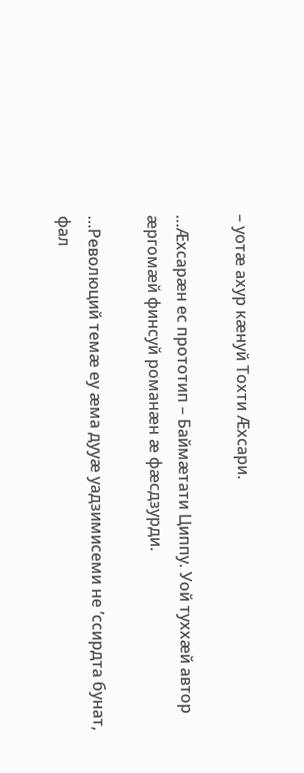– уотӕ ахур кӕнуй Тохти Ӕхсари.

…Ӕхсарӕн ес прототип – Баймӕтати Циппу. Уой туххӕй автор ӕргомӕй финсуй романӕн ӕ фӕсдзурди.

…Революций темӕ еу ӕма дууӕ уадзимисеми не ’ссирдта бунат, фал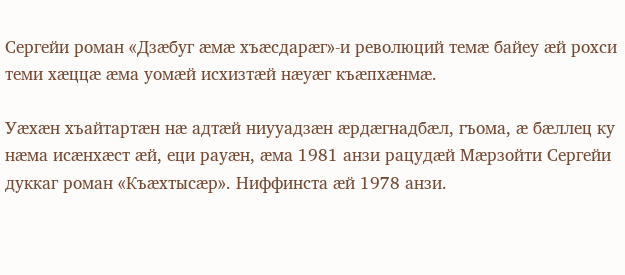Сергейи роман «Дзӕбуг ӕмӕ хъӕсдарӕг»-и революций темӕ байеу ӕй рохси теми хӕццӕ ӕма уомӕй исхизтӕй нӕуӕг къӕпхӕнмӕ.

Уӕхӕн хъайтартӕн нӕ адтӕй ниууадзӕн ӕрдӕгнадбӕл, гъома, ӕ бӕллец ку нӕма исӕнхӕст ӕй, еци рауӕн, ӕма 1981 анзи рацудӕй Мӕрзойти Сергейи дуккаг роман «Къӕхтысӕр». Ниффинста ӕй 1978 анзи.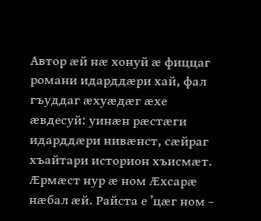Автор ӕй нӕ хонуй ӕ фиццаг романи идарддӕри хай, фал гъуддаг ӕхуӕдӕг ӕхе ӕвдесуй: уинӕн рӕстӕги идарддӕри нивӕнст, сӕйраг хъайтари историон хъисмӕт. Ӕрмӕст нур ӕ ном Ӕхсарӕ нӕбал ӕй. Райста е ’цӕг ном –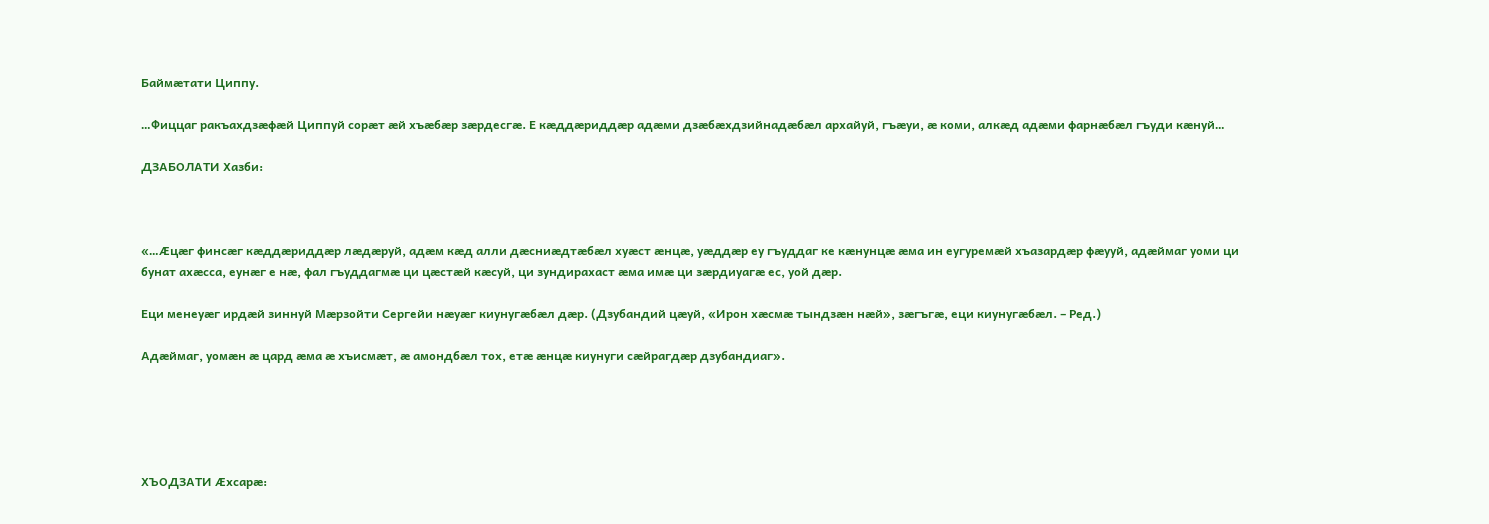Баймӕтати Циппу.

…Фиццаг ракъахдзӕфӕй Циппуй сорӕт ӕй хъӕбӕр зӕрдесгӕ. Е кӕддӕриддӕр адӕми дзӕбӕхдзийнадӕбӕл архайуй, гъӕуи, ӕ коми, алкӕд адӕми фарнӕбӕл гъуди кӕнуй…

ДЗАБОЛАТИ Хазби:



«…Ӕцӕг финсӕг кӕддӕриддӕр лӕдӕруй, адӕм кӕд алли дӕсниӕдтӕбӕл хуӕст ӕнцӕ, уӕддӕр еу гъуддаг ке кӕнунцӕ ӕма ин еугуремӕй хъазардӕр фӕууй, адӕймаг уоми ци бунат ахӕсса, еунӕг е нӕ, фал гъуддагмӕ ци цӕстӕй кӕсуй, ци зундирахаст ӕма имӕ ци зӕрдиуагӕ ес, уой дӕр.

Еци менеуӕг ирдӕй зиннуй Мӕрзойти Сергейи нӕуӕг киунугӕбӕл дӕр. (Дзубандий цӕуй, «Ирон хӕсмӕ тындзӕн нӕй», зӕгъгӕ, еци киунугӕбӕл. – Ред.)

Адӕймаг, уомӕн ӕ цард ӕма ӕ хъисмӕт, ӕ амондбӕл тох, етӕ ӕнцӕ киунуги сӕйрагдӕр дзубандиаг».





ХЪОДЗАТИ Ӕхсарӕ: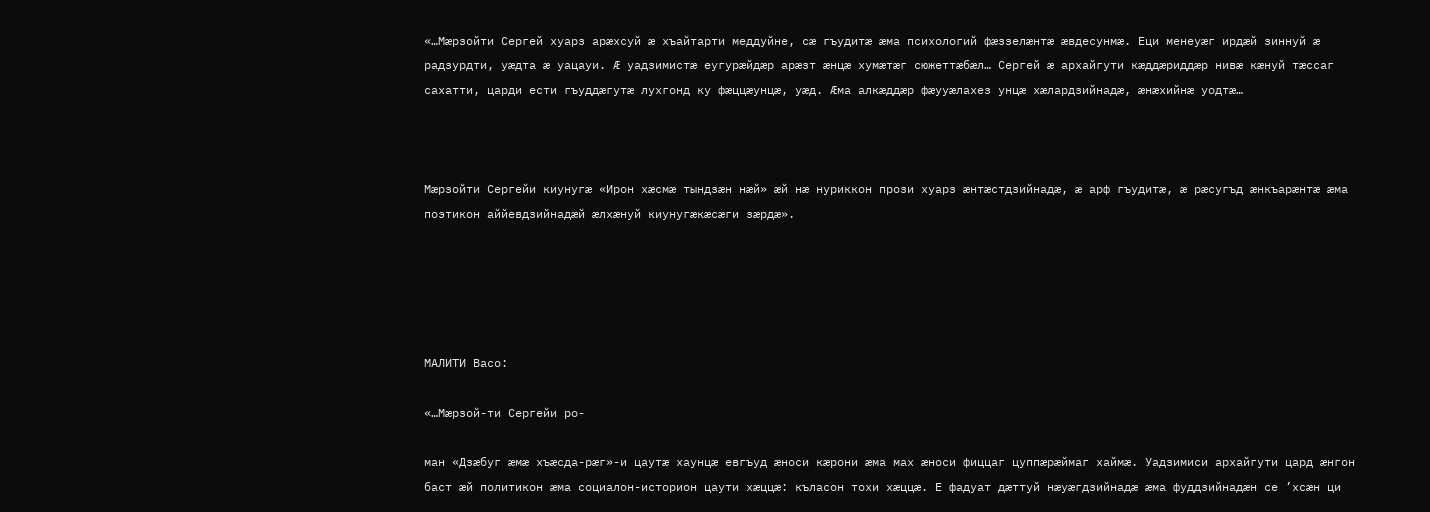«…Мӕрзойти Сергей хуарз арӕхсуй ӕ хъайтарти меддуйне, сӕ гъудитӕ ӕма психологий фӕззелӕнтӕ ӕвдесунмӕ. Еци менеуӕг ирдӕй зиннуй ӕ радзурдти, уӕдта ӕ уацауи. Ӕ уадзимистӕ еугурӕйдӕр арӕзт ӕнцӕ хумӕтӕг сюжеттӕбӕл… Сергей ӕ архайгути кӕддӕриддӕр нивӕ кӕнуй тӕссаг сахатти, царди ести гъуддӕгутӕ лухгонд ку фӕццӕунцӕ, уӕд. Ӕма алкӕддӕр фӕууӕлахез унцӕ хӕлардзийнадӕ, ӕнӕхийнӕ уодтӕ…



Мӕрзойти Сергейи киунугӕ «Ирон хӕсмӕ тындзӕн нӕй» ӕй нӕ нуриккон прози хуарз ӕнтӕстдзийнадӕ, ӕ арф гъудитӕ, ӕ рӕсугъд ӕнкъарӕнтӕ ӕма поэтикон аййевдзийнадӕй ӕлхӕнуй киунугӕкӕсӕги зӕрдӕ».





МАЛИТИ Васо:

«…Мӕрзой-ти Сергейи ро-

ман «Дзӕбуг ӕмӕ хъӕсда-рӕг»-и цаутӕ хаунцӕ евгъуд ӕноси кӕрони ӕма мах ӕноси фиццаг цуппӕрӕймаг хаймӕ. Уадзимиси архайгути цард ӕнгон баст ӕй политикон ӕма социалон-историон цаути хӕццӕ: къласон тохи хӕццӕ. Е фадуат дӕттуй нӕуӕгдзийнадӕ ӕма фуддзийнадӕн се ’хсӕн ци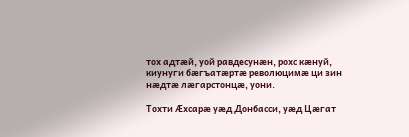тох адтӕй, уой равдесунӕн, рохс кӕнуй, киунуги бӕгъатӕртӕ революцимӕ ци зин нӕдтӕ лӕгарстонцӕ, уони.

Тохти Ӕхсарӕ уӕд Донбасси, уӕд Цӕгат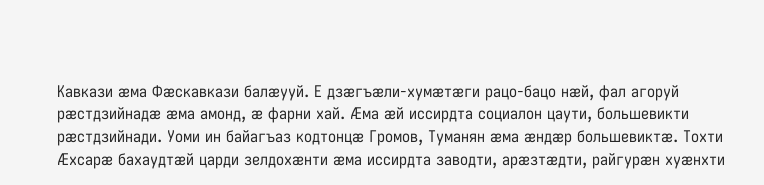Кавкази ӕма Фӕскавкази балӕууй. Е дзӕгъӕли-хумӕтӕги рацо-бацо нӕй, фал агоруй рӕстдзийнадӕ ӕма амонд, ӕ фарни хай. Ӕма ӕй иссирдта социалон цаути, большевикти рӕстдзийнади. Уоми ин байагъаз кодтонцӕ Громов, Туманян ӕма ӕндӕр большевиктӕ. Тохти Ӕхсарӕ бахаудтӕй царди зелдохӕнти ӕма иссирдта заводти, арӕзтӕдти, райгурӕн хуӕнхти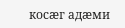косӕг адӕми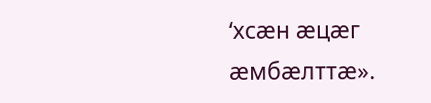‘хсӕн ӕцӕг ӕмбӕлттӕ».